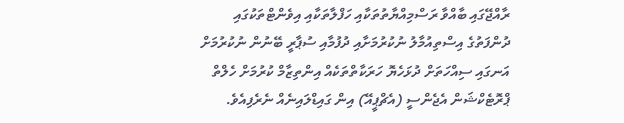ރާއްޖޭގައި ބާއްވާ ރަސްމިއްޔާތުތަކާއި ހަފްލާތަކާއި އިވެންޓްތަކުގައި ދުންފަތުގެ އިސްތިއުމާލު ނުކުރުމަށާއި ދުފުމާއި ސުޕާރީ ބޭނުން ނުކުރުމަށް އަނގައި ސިއްހަތަށް ދުޅަހެޔޮ ހަރަކާތްތަކެއް އިންތިޒާމް ކުރުމަށް ހެލްތް ޕްރޮޓެކްޝަން އެޖެންސީ (އެޗްޕީއޭ) އިން ގައިޑްލައިނެއް ނެރެފިއެވެ.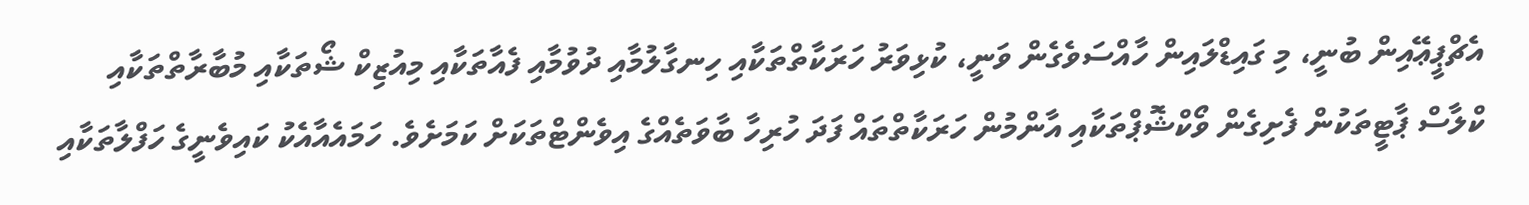އެޗްޕީޢޭއިން ބުނީ، މި ގައިޑްލައިން ހާއްސަވެގެން ވަނީ، ކުޅިވަރު ހަރަކާތްތަކާއި ހިނގާލުމާއި ދުވުމާއި ފެއާތަކާއި މިއުޒިކް ޝޯތަކާއި މުބާރާތްތަކާއި ކްލާސް ޕާޓީތަކުން ފެށިގެން ވޯކްޝޮޕްތަކާއި އާންމުން ހަރަކާތްތައް ފަދަ ހުރިހާ ބާވަތެއްގެ އިވެންޓްތަކަށް ކަމަށެވެ. ހަމައެއާއެކު ކައިވެނީގެ ހަފްލާތަކާއި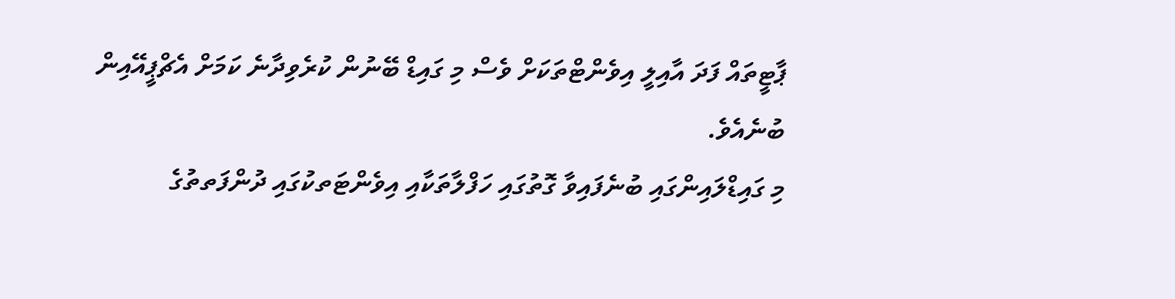ޕާޓީތައް ފަދަ އާއިލީ އިވެންޓްތަކަށް ވެސް މި ގައިޑް ބޭނުން ކުރެވިދާނެ ކަމަށް އެޗްޕީއޭއިން ބުނެއެވެ.
މި ގައިޑްލައިންގައި ބުނެފައިވާ ގޮތުގައި ހަފްލާތަކާއި އިވެންޓަތކުގައި ދުންފަތތުގެ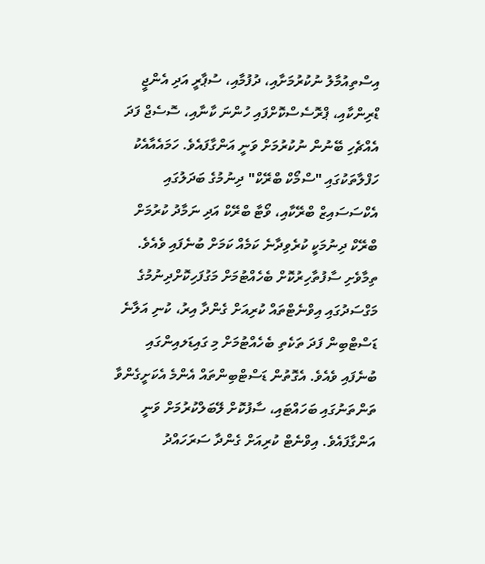އިސްތިއުމާލު ނުކުރުމަށާއި، ދުފުމާއި، ސުޕާރީ އަދި އެންޖީ ޑްރިންކާއި، ޕްރޮސެސްކޮށްފައި ހުންނަ ކާނާއި، ސޮސެޖް ފަދަ އެއްޗެހި ބޭނުން ނުކުރުމަށް ވަނީ އަންގާފައެވެ. ހަމައެއާއެކު ހަފްލާތަކުގައި "ސްމޯކް ބްރޭކް" ދިނުމުގެ ބަދަލުގައި އެކްސަސައިޒް ބްރޭކާއި، ވޯޓާ ބްރޭކް އަދި ނަމާދު ކުރުމަށް ބްރޭކް ދިނުމަކީ ކުރެވިދާނެ ކަމެއް ކަމަށް ބުނެފައި ވެއެވެ.
ތިމާވެށި ސާފުތާހިރުކޮށް ބެހެއްޓުމަށް މަގުފަހިކޮށްދިނުމުގެ މަގްސަދުގައި އިވްނެޓްތައް ކުރިއަށް ގެންދާ އިރު، ކުނި އަލާނެ ޑަސްޓްބިން ފަދަ ތަކެތި ބެހެއްޓުމަށް މި ގައިޑަލއިންގައި ބުނެފައި ވެއެވެ. އެގޮތުން ޑަސްޓްބިންތައް އެންމެ އެކަށީގެންވާ ތަންތަނުގައި ބަހައްޓައި، ސާފުކޮށް ލޭބަލްކުރުމަށް ވަނީ އަންގާފައެވެ. އިވްނެޓް ކުރިއަށް ގެންދާ ސަރަހައްދު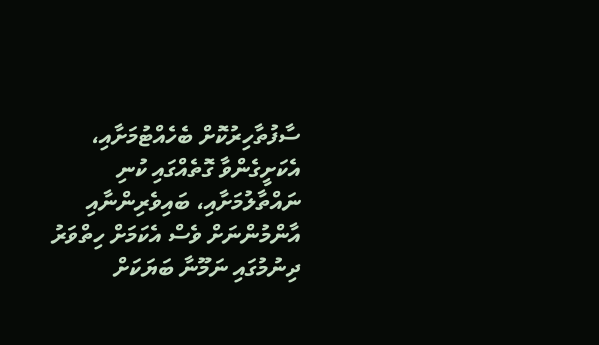ސާފުތާހިރުކޮށް ބެހެއްޓުމަށާއި، އެކަށީގެންވާ ގޮތެއްގައި ކުނި ނައްތާލުމަށާއި، ބައިވެރިންނާއި އާންމުންނަށް ވެސް އެކަމަށް ހިތްވަރު ދިނުމުގައި ނަމޫނާ ބަޔަކަށް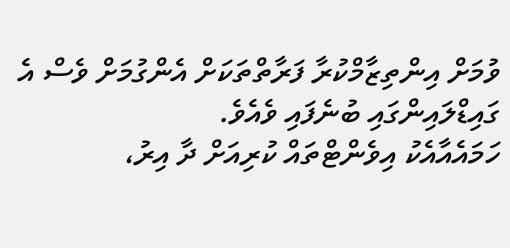ވުމަށް އިންތިޒާމްކުރާ ފަރާތްތަކަށް އެންގުމަށް ވެސް އެ ގައިޑްލައިންގައި ބުނެފައި ވެއެވެ.
ހަމައެއާއެކު އިވެންޓްތައް ކުރިއަށް ދާ އިރު،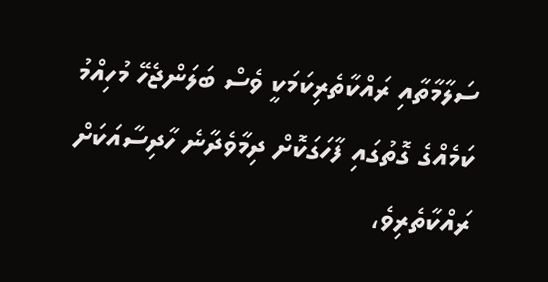ސަލާމާތާއި ރައްކާތެރިކަމަކީ ވެސް ބަލަންޖެހޭ މުހިއްމު ކަމެއްގެ ގޮތުގައި ފާހަގަކޮށް ދިމާވެދާނެ ހާދިސާއަކަށް ރައްކާތެރިވެ،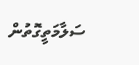ސަލާމަތީގޮތުން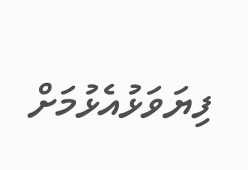ފިޔަވަޅުއެޅުމަށް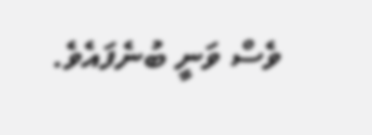ވެސް ވަނީ ބުނެފައެވެ.